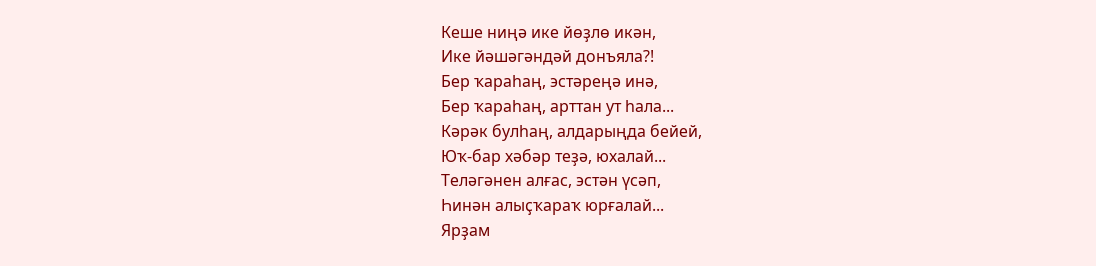Кеше ниңә ике йөҙлө икән,
Ике йәшәгәндәй донъяла?!
Бер ҡараһаң, эстәреңә инә,
Бер ҡараһаң, арттан ут һала...
Кәрәк булһаң, алдарыңда бейей,
Юҡ-бар хәбәр теҙә, юхалай...
Теләгәнен алғас, эстән үсәп,
Һинән алыҫҡараҡ юрғалай...
Ярҙам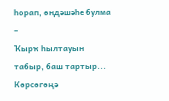һорап, өндәшәһе булма –
Ҡырҡ һылтауын табыр, баш тартыр...
Көрсөгөңә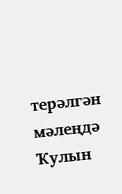терәлгән мәлеңдә
Ҡулын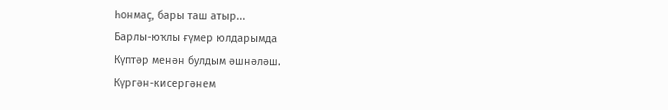һонмаҫ, бары таш атыр...
Барлы-юҡлы ғүмер юлдарымда
Күптәр менән булдым әшнәләш.
Күргән-кисергәнем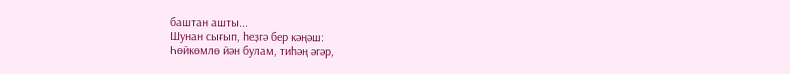баштан ашты...
Шунан сығып, һеҙгә бер кәңәш:
Һөйкөмлө йән булам, тиһәң әгәр,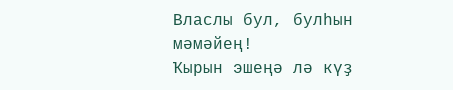Власлы бул, булһын мәмәйең!
Ҡырын эшеңә лә күҙ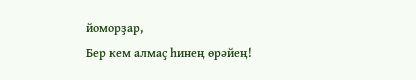йоморҙар,
Бер кем алмаҫ һинең өрәйең!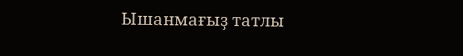Ышанмағыҙ татлы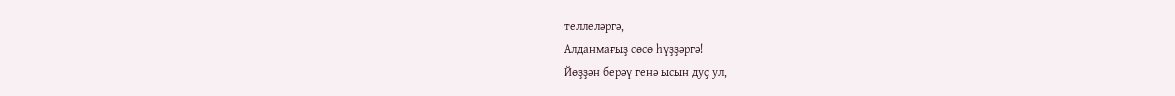теллеләргә,
Алданмағыҙ сөсө һүҙҙәргә!
Йөҙҙән берәү генә ысын дуҫ ул,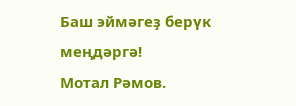Баш эймәгеҙ берүк меңдәргә!
Мотал Рәмов.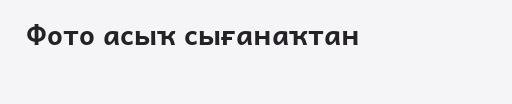Фото асыҡ сығанаҡтан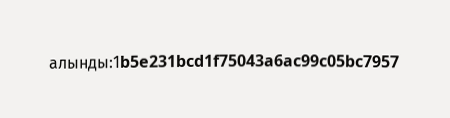алынды:1b5e231bcd1f75043a6ac99c05bc7957